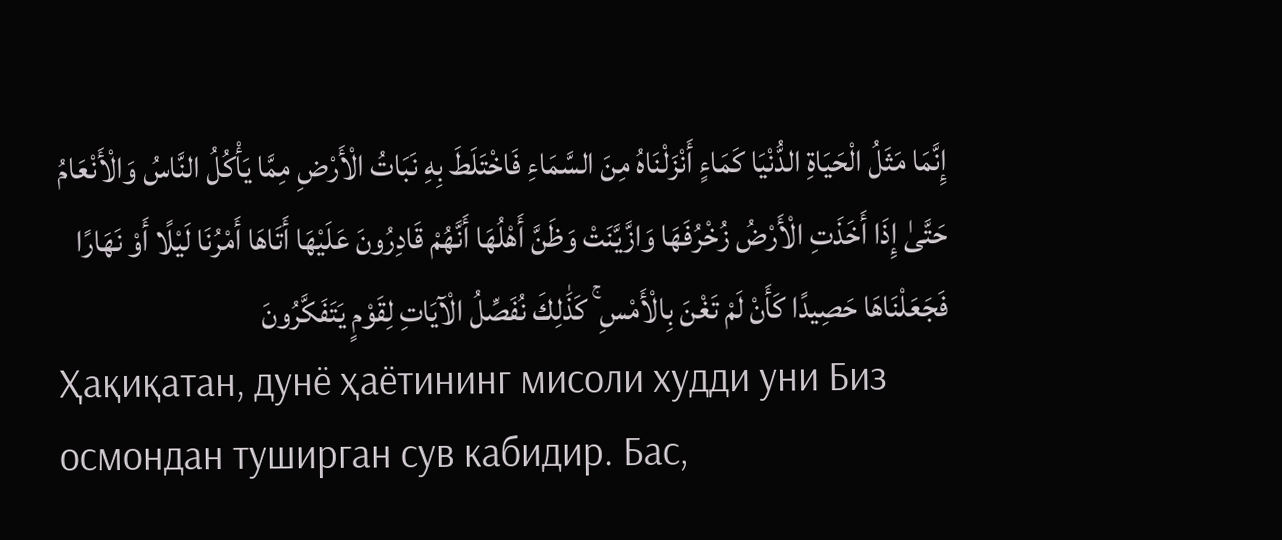إِنَّمَا مَثَلُ الْحَيَاةِ الدُّنْيَا كَمَاءٍ أَنْزَلْنَاهُ مِنَ السَّمَاءِ فَاخْتَلَطَ بِهِ نَبَاتُ الْأَرْضِ مِمَّا يَأْكُلُ النَّاسُ وَالْأَنْعَامُ حَتَّىٰ إِذَا أَخَذَتِ الْأَرْضُ زُخْرُفَهَا وَازَّيَّنَتْ وَظَنَّ أَهْلُهَا أَنَّهُمْ قَادِرُونَ عَلَيْهَا أَتَاهَا أَمْرُنَا لَيْلًا أَوْ نَهَارًا فَجَعَلْنَاهَا حَصِيدًا كَأَنْ لَمْ تَغْنَ بِالْأَمْسِ ۚ كَذَٰلِكَ نُفَصِّلُ الْآيَاتِ لِقَوْمٍ يَتَفَكَّرُونَ
Ҳақиқатан, дунё ҳаётининг мисоли худди уни Биз осмондан туширган сув кабидир. Бас,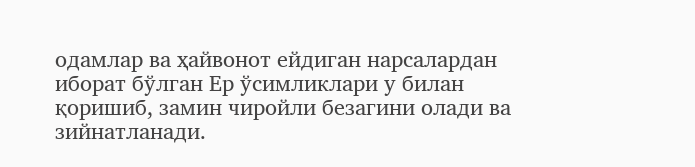одамлар ва ҳайвонот ейдиган нарсалардан иборат бўлган Ер ўсимликлари у билан қоришиб, замин чиройли безагини олади ва зийнатланади.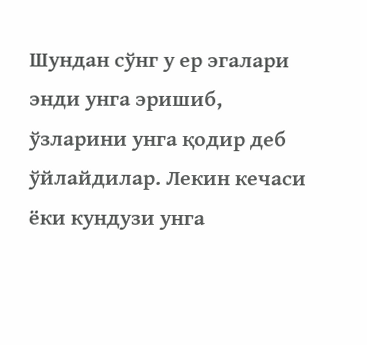Шундан сўнг у ер эгалари энди унга эришиб, ўзларини унга қодир деб ўйлайдилар. Лекин кечаси ёки кундузи унга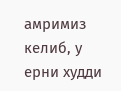амримиз келиб, у ерни худди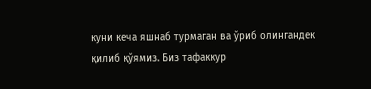куни кеча яшнаб турмаган ва ўриб олингандек қилиб қўямиз. Биз тафаккур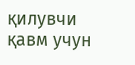қилувчи қавм учун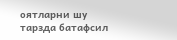оятларни шу тарзда батафсил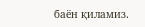баён қиламиз.